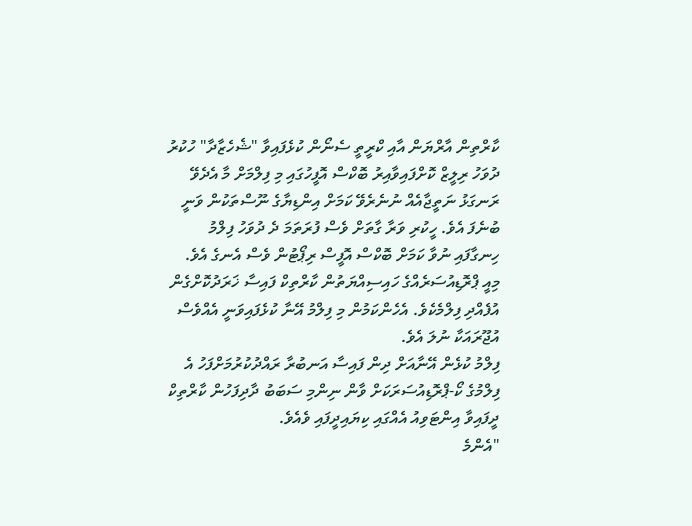ކާރްތިން އާރްޔަން އާއި ކްރީތީ ސެނޯން ކުޅެފައިވާ "ޝެހެޒާދާ" ހުކުރު ދުވަހު ރިލީޒް ކޮށްފައިވާއިރު ބޮކްސް އޮފީހުގައި މި ފިލްމަށް މާ އެދެވޭ ރަނގަޅު ނަތީޖާއެއް ނުނެރެވޭ ކަމަށް އިންޑިޔާގެ ނޫސްތަކުން ވަނީ ބުނެފަ އެވެ. ހީކުރި ވަރާ ގާތަށް ވެސް ފުރަތަމަ ދެ ދުވަހު ފިލްމު ހިނގާފައި ނުވާ ކަމަށް ބޮކްސް އޮފީސް ރިޕޯޓުން ވެސް އެނގެ އެވެ.
މިއީ ޕްރޮޑިއުސަރެއްގެ ހައިސިއްޔަތުން ކާރްތިކް ފައިސާ ޚަރަދުކޮށްގެން އުފެއްދި ފިލްމެކެވެ. އެހެންކަމުން މި ފިލްމު އޭނާ ކުޅެފައިވަނީ އެއްވެސް އުޖޫރައަކާ ނުލަ އެވެ.
ފިލްމު ކުޅެން އޭނާއަށް ދިން ފައިސާ އަނބުރާ ރައްދުކުރުމަށްފަހު އެ ފިލްމުގެ ކޯ-ޕްރޮޑިއުސަރަކަށް ވާން ނިންމި ސަބަބު ދާދިފަހުން ކާރްތިކް ދީފައިވާ އިންޓަވިއު އެއްގައި ކިޔައިދީފައި ވެއެވެ.
"އެންމެ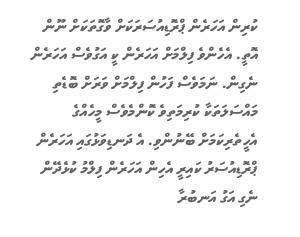ކުރިން އަހަރެން ޕްރޮޑިއުސަރަކަށް ވާގޮތަކަށް ނޫން އޮތީ. އެހެންވެ ފިލްމަށް އަހަރެން ކީ އަގުވެސް އަހަރެން ނެގިން. ނަމަވެސް ފަހުން ފިލްމަށް ވަރަށް ބޮޑެތި މައްސަލަތަކާ ކުރިމަތިވެ ކޮންމެވެސް މީހެއްގެ އެހީތެރިކަމަށް ބޭނުންވި. އެ ދަނޑިވަޅުގައި އަހަރެން ޕްރޮޑިއުސަރު ކައިރީ އެހިން އަހަރެން ފިލްމު ކުޅެދޭން ނެގި އަގު އަނބުރާ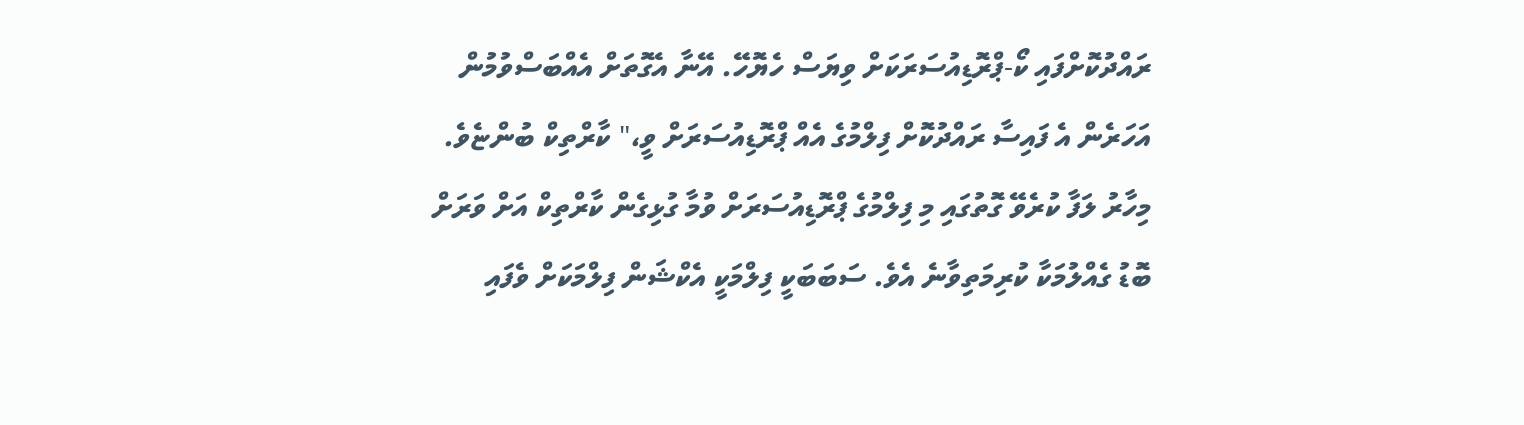ރައްދުކޮށްފައި ކޯ-ޕްރޮޑިއުސަރަކަށް ވިޔަސް ހެޔޮހޭ. އޭނާ އެގޮތަށް އެއްބަސްވުމުން އަހަރެން އެ ފައިސާ ރައްދުކޮށް ފިލްމުގެ އެއް ޕްރޮޑިއުސަރަށް ވީ،" ކާރްތިކް ބުންޏެވެ.
މިހާރު ލަފާ ކުރެވޭ ގޮތުގައި މި ފިލްމުގެ ޕްރޮޑިއުސަރަށް ވުމާ ގުޅިގެން ކާރްތިކް އަށް ވަރަށް ބޮޑު ގެއްލުމަކާ ކުރިމަތިވާނެ އެވެ. ސަބަބަކީ ފިލްމަކީ އެކްޝަން ފިލްމަކަށް ވެފައި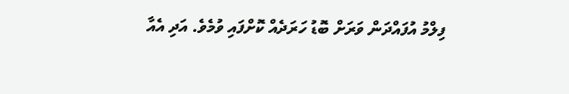ފިލްމު އުފައްދަން ވަރަށް ބޮޑު ހަރަދެއް ކޮށްފައި ވުމެވެ. އަދި އެއާ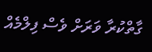ގާތްކުރާ ވަރަށް ވެސް ފިލްމެއް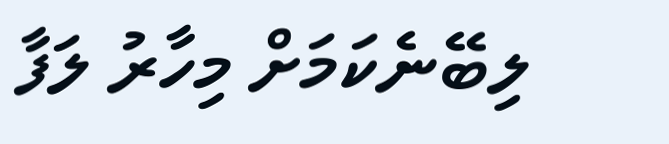ލިބޭނެކަމަށް މިހާރު ލަފާ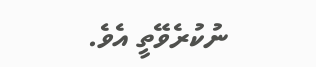ނުކުރެވޭތީ އެވެ.